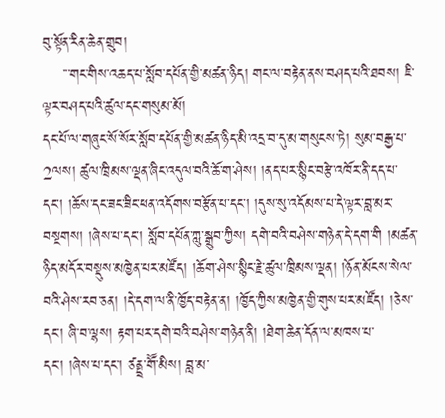བུ་སྟོན་རིན་ཆེན་གྲུབ།
    ་་་གང་གིས་འཆད་པ་སློབ་དཔོན་གྱི་མཚན་ཉིད། གང་ལ་བརྟེན་ནས་བཤད་པའི་ཐབས། ཇི་ལྟར་བཤད་པའི་ཚུལ་དང་གསུམ་མོ།
དང་པོ་ལ་གཞུང་སོ་སོར་སློབ་དཔོན་གྱི་མཚན་ཉིད་མི་འདྲ་བ་དུ་མ་གསུངས་ཏེ། སུམ་བརྒྱ་པ་2ལས། ཚུལ་ཁྲིམས་ལྡན་ཞིང་འདུལ་བའི་ཆོ་ག་ཤེས། །ནད་པར་སྙིང་བརྩེ་འཁོར་ནི་དད་པ་དང་། །ཆོས་དང་ཟང་ཟིང་ཕན་འདོགས་བརྩོན་པ་དང་། །དུས་སུ་འདོམས་པ་དེ་ལྟར་བླ་མར་བསྔགས། །ཞེས་པ་དང་། སློབ་དཔོན་ཀླུ་སྒྲུབ་ཀྱིས། དགེ་བའི་བཤེས་གཉེན་དེ་དག་གི །མཚན་ཉིད་མདོར་བསྡུས་མཁྱེན་པར་མཛོད། །ཆོག་ཤེས་སྙིང་རྗེ་ཚུལ་ཁྲིམས་ལྡན། །ཉོན་མོངས་སེལ་བའི་ཤེས་རབ་ཅན། །དེ་དག་ལ་ནི་ཁྱོད་བརྟེན་ན། །ཁྱོད་ཀྱིས་མཁྱེན་གྱི་གུས་པར་མཛོད། །ཅེས་དང་། ཞི་བ་ལྷས། རྟག་པར་དགེ་བའི་བཤེས་གཉེན་ནི། །ཐེག་ཆེན་དོན་ལ་མཁས་པ་དང་། །ཞེས་པ་དང་། ཙནྡྲ་གཽ་མིས། བླ་མ་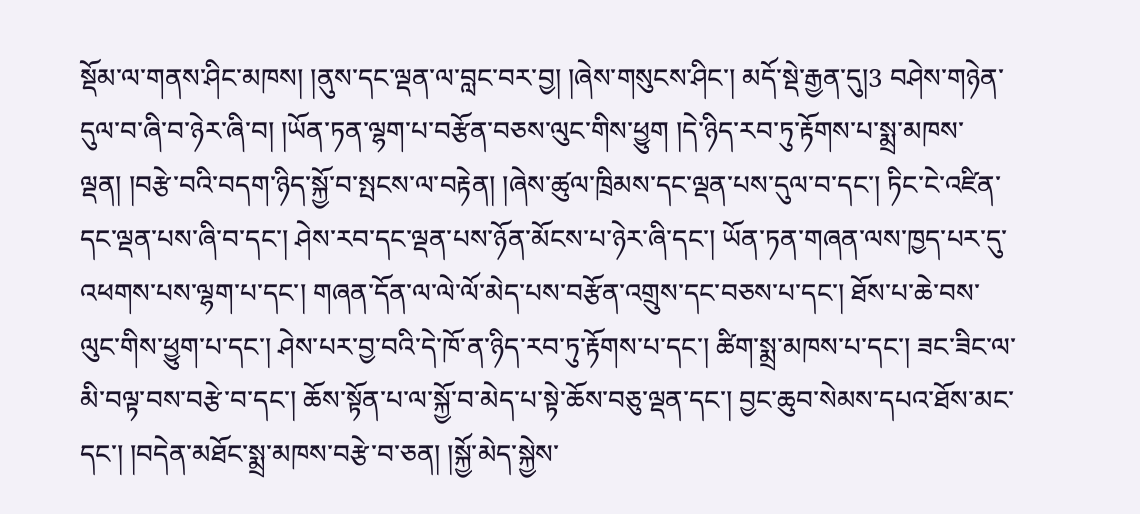སྡོམ་ལ་གནས་ཤིང་མཁས། །ནུས་དང་ལྡན་ལ་བླང་བར་བྱ། །ཞེས་གསུངས་ཤིང་། མདོ་སྡེ་རྒྱན་དུ།3 བཤེས་གཉེན་དུལ་བ་ཞི་བ་ཉེར་ཞི་བ། །ཡོན་ཏན་ལྷག་པ་བརྩོན་བཅས་ལུང་གིས་ཕྱུག །དེ་ཉིད་རབ་ཏུ་རྟོགས་པ་སྨྲ་མཁས་ལྡན། །བརྩེ་བའི་བདག་ཉིད་སྐྱོ་བ་སྤངས་ལ་བརྟེན། །ཞེས་ཚུལ་ཁྲིམས་དང་ལྡན་པས་དུལ་བ་དང་། ཏིང་ངེ་འཛིན་དང་ལྡན་པས་ཞི་བ་དང་། ཤེས་རབ་དང་ལྡན་པས་ཉོན་མོངས་པ་ཉེར་ཞི་དང་། ཡོན་ཏན་གཞན་ལས་ཁྱད་པར་དུ་འཕགས་པས་ལྷག་པ་དང་། གཞན་དོན་ལ་ལེ་ལོ་མེད་པས་བརྩོན་འགྲུས་དང་བཅས་པ་དང་། ཐོས་པ་ཆེ་བས་ལུང་གིས་ཕྱུག་པ་དང་། ཤེས་པར་བྱ་བའི་དེ་ཁོ་ན་ཉིད་རབ་ཏུ་རྟོགས་པ་དང་། ཚིག་སྨྲ་མཁས་པ་དང་། ཟང་ཟིང་ལ་མི་བལྟ་བས་བརྩེ་བ་དང་། ཆོས་སྟོན་པ་ལ་སྐྱོ་བ་མེད་པ་སྟེ་ཆོས་བཅུ་ལྡན་དང་། བྱང་ཆུབ་སེམས་དཔའ་ཐོས་མང་དང་། །བདེན་མཐོང་སྨྲ་མཁས་བརྩེ་བ་ཅན། །སྐྱོ་མེད་སྐྱེས་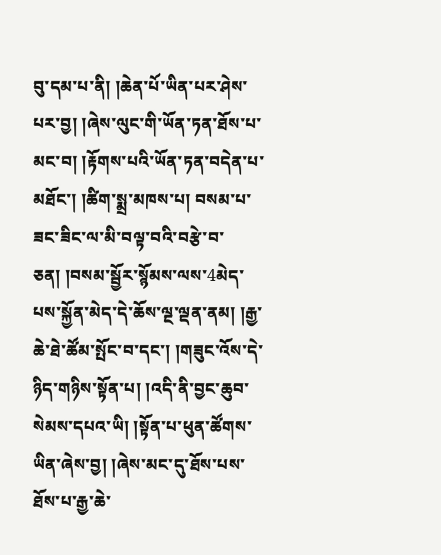བུ་དམ་པ་ནི། །ཆེན་པོ་ཡིན་པར་ཤེས་པར་བྱ། །ཞེས་ལུང་གི་ཡོན་ཏན་ཐོས་པ་མང་བ། །རྟོགས་པའི་ཡོན་ཏན་བདེན་པ་མཐོང་། །ཚིག་སྨྲ་མཁས་པ། བསམ་པ་ཟང་ཟིང་ལ་མི་བལྟ་བའི་བརྩེ་བ་ཅན། །བསམ་སྦྱོར་སྙོམས་ལས་4མེད་པས་སྐྱོན་མེད་དེ་ཆོས་ལྔ་ལྡན་ནམ། །རྒྱ་ཆེ་ཐེ་ཚོམ་སྤོང་བ་དང་། །གཟུང་འོས་དེ་ཉིད་གཉིས་སྟོན་པ། །འདི་ནི་བྱང་ཆུབ་སེམས་དཔའ་ཡི། །སྟོན་པ་ཕུན་ཚོགས་ཡིན་ཞེས་བྱ། །ཞེས་མང་དུ་ཐོས་པས་ཐོས་པ་རྒྱ་ཆེ་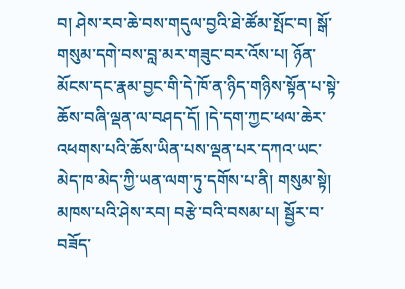བ། ཤེས་རབ་ཆེ་བས་གདུལ་བྱའི་ཐེ་ཚོམ་སྤོང་བ། སྒོ་གསུམ་དགེ་བས་བླ་མར་གཟུང་བར་འོས་པ། ཉོན་མོངས་དང་རྣམ་བྱང་གི་དེ་ཁོ་ན་ཉིད་གཉིས་སྟོན་པ་སྟེ་ཆོས་བཞི་ལྡན་ལ་བཤད་དོ། །དེ་དག་ཀྱང་ཕལ་ཆེར་འཕགས་པའི་ཆོས་ཡིན་པས་ལྡན་པར་དཀའ་ཡང་མེད་ཁ་མེད་ཀྱི་ཡན་ལག་ཏུ་དགོས་པ་ནི། གསུམ་སྟེ། མཁས་པའི་ཤེས་རབ། བརྩེ་བའི་བསམ་པ། སྦྱོར་བ་བཟོད་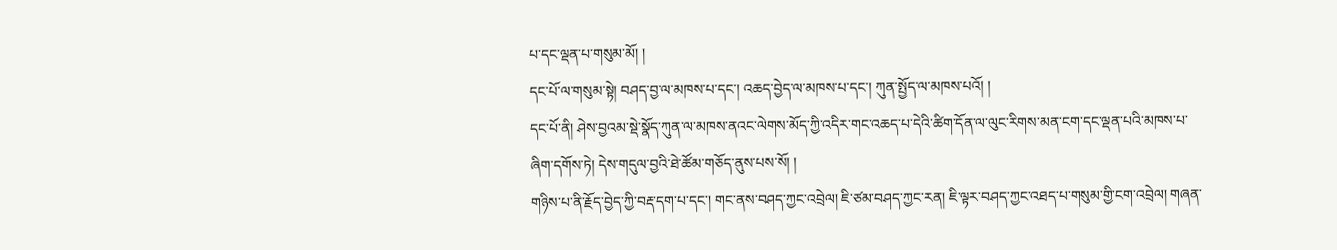པ་དང་ལྡན་པ་གསུམ་མོ། །
དང་པོ་ལ་གསུམ་སྟེ། བཤད་བྱ་ལ་མཁས་པ་དང་། འཆད་བྱེད་ལ་མཁས་པ་དང་། ཀུན་སྤྱོད་ལ་མཁས་པའོ། །
དང་པོ་ནི། ཤེས་བྱའམ་སྡེ་སྣོད་ཀུན་ལ་མཁས་ནའང་ལེགས་མོད་ཀྱི་འདིར་གང་འཆད་པ་དེའི་ཚིག་དོན་ལ་ལུང་རིགས་མན་ངག་དང་ལྡན་པའི་མཁས་པ་ཞིག་དགོས་ཏེ། དེས་གདུལ་བྱའི་ཐེ་ཚོམ་གཅོད་ནུས་པས་སོ། །
གཉིས་པ་ནི་རྗོད་བྱེད་ཀྱི་བརྡ་དག་པ་དང་། གང་ནས་བཤད་ཀྱང་འབྲེལ། ཇི་ཙམ་བཤད་ཀྱང་རན། ཇི་ལྟར་བཤད་ཀྱང་འཐད་པ་གསུམ་གྱི་ངག་འབྲེལ། གཞན་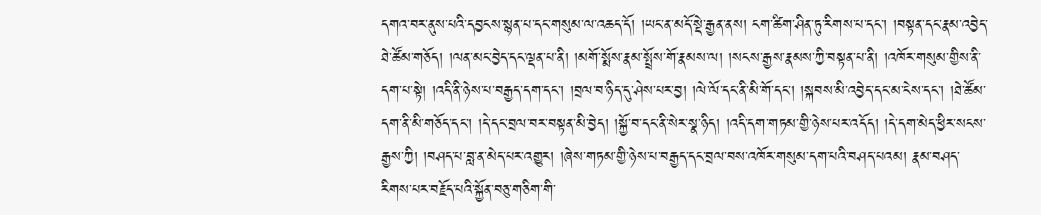དགའ་བར་ནུས་པའི་དབྱངས་སྙན་པ་དང་གསུམ་ལ་འཆད་དོ། །ཡང་ན་མདོ་སྡེ་རྒྱན་ནས། ངག་ཚིག་ཤིན་ཏུ་རིགས་པ་དང་། །བསྟན་དང་རྣམ་འབྱེད་ཐེ་ཚོམ་གཅོད། །ལན་མང་བྱེད་དང་ལྡན་པ་ནི། །མགོ་སྨོས་རྣམ་སྤྲོས་གོ་རྣམས་ལ། །སངས་རྒྱས་རྣམས་ཀྱི་བསྟན་པ་ནི། །འཁོར་གསུམ་གྱིས་ནི་དག་པ་སྟེ། །འདི་ནི་ཉེས་པ་བརྒྱད་དག་དང་། །བྲལ་བ་ཉིད་དུ་ཤེས་པར་བྱ། །ལེ་ལོ་དང་ནི་མི་གོ་དང་། །སྐབས་མི་འབྱེད་དང་མ་ངེས་དང་། །ཐེ་ཚོམ་དག་ནི་མི་གཅོད་དང་། །དེ་དང་བྲལ་བར་བསྟན་མི་བྱེད། །སྐྱོ་བ་དང་ནི་སེར་སྣ་ཉིད། །འདི་དག་གཏམ་གྱི་ཉེས་པར་འདོད། །དེ་དག་མེད་ཕྱིར་སངས་རྒྱས་ཀྱི། །བཤད་པ་བླ་ན་མེད་པར་འགྱུར། །ཞེས་གཏམ་གྱི་ཉེས་པ་བརྒྱད་དང་བྲལ་བས་འཁོར་གསུམ་དག་པའི་བཤད་པའམ། རྣམ་བཤད་རིགས་པར་བརྗོད་པའི་སྐྱོན་བཅུ་གཅིག་གི་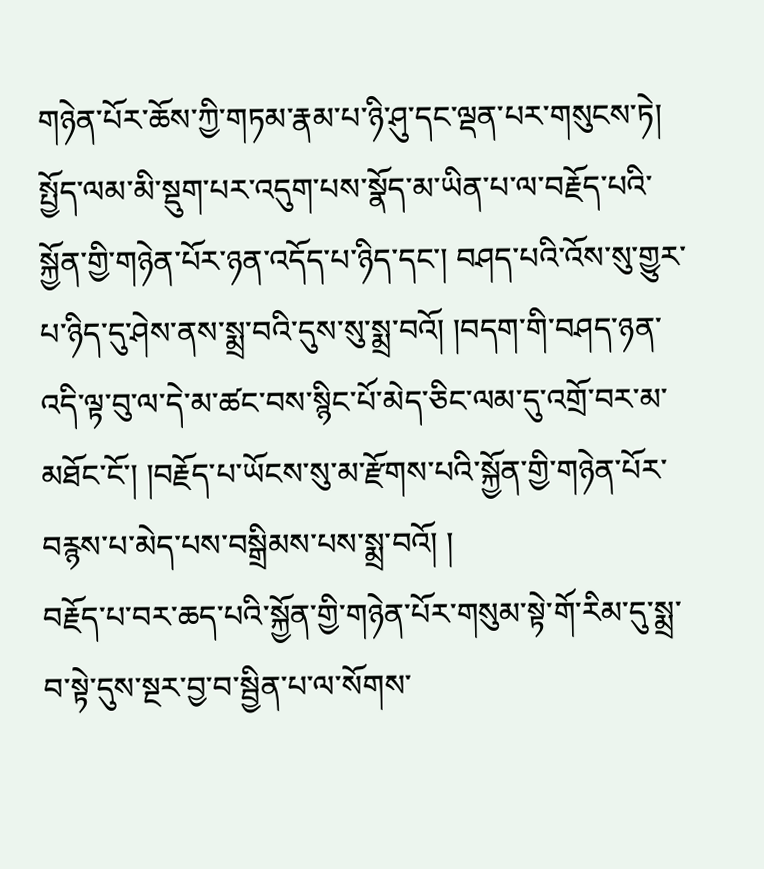གཉེན་པོར་ཆོས་ཀྱི་གཏམ་རྣམ་པ་ཉི་ཤུ་དང་ལྡན་པར་གསུངས་ཏེ། སྤྱོད་ལམ་མི་སྡུག་པར་འདུག་པས་སྣོད་མ་ཡིན་པ་ལ་བརྗོད་པའི་སྐྱོན་གྱི་གཉེན་པོར་ཉན་འདོད་པ་ཉིད་དང་། བཤད་པའི་འོས་སུ་གྱུར་པ་ཉིད་དུ་ཤེས་ནས་སྨྲ་བའི་དུས་སུ་སྨྲ་བའོ། །བདག་གི་བཤད་ཉན་འདི་ལྟ་བུ་ལ་དེ་མ་ཚང་བས་སྙིང་པོ་མེད་ཅིང་ལམ་དུ་འགྲོ་བར་མ་མཐོང་ངོ་། །བརྗོད་པ་ཡོངས་སུ་མ་རྫོགས་པའི་སྐྱོན་གྱི་གཉེན་པོར་བརྙས་པ་མེད་པས་བསྒྲིམས་པས་སྨྲ་བའོ། །
བརྗོད་པ་བར་ཆད་པའི་སྐྱོན་གྱི་གཉེན་པོར་གསུམ་སྟེ་གོ་རིམ་དུ་སྨྲ་བ་སྟེ་དུས་སྔར་བྱ་བ་སྦྱིན་པ་ལ་སོགས་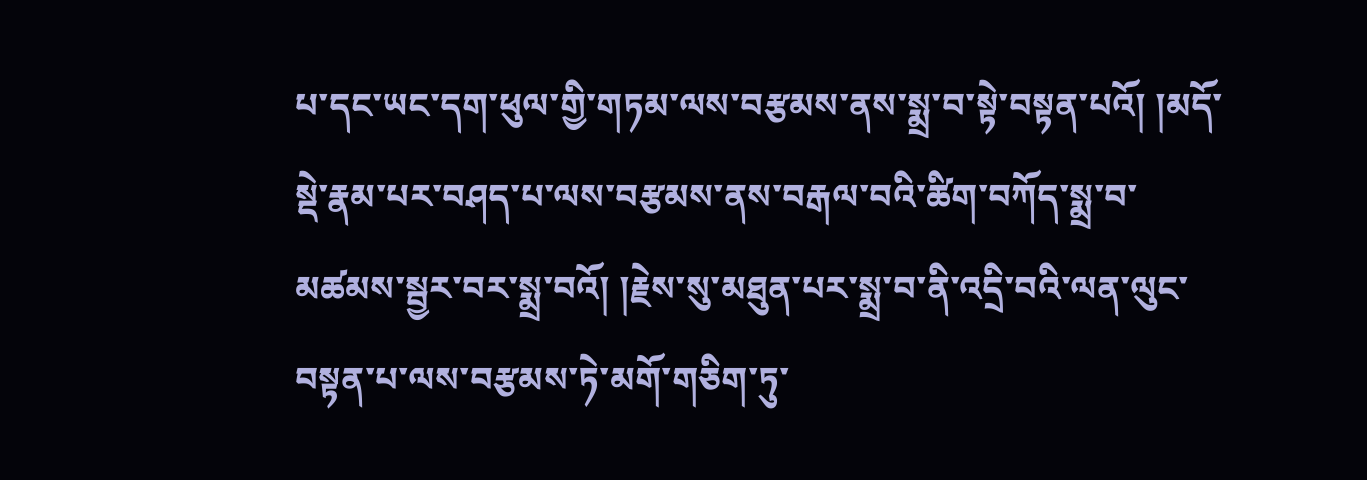པ་དང་ཡང་དག་ཕུལ་གྱི་གཏམ་ལས་བརྩམས་ནས་སྨྲ་བ་སྟེ་བསྟན་པའོ། །མདོ་སྡེ་རྣམ་པར་བཤད་པ་ལས་བརྩམས་ནས་བརྒལ་བའི་ཚིག་བཀོད་སྨྲ་བ་མཚམས་སྦྱར་བར་སྨྲ་བའོ། །རྗེས་སུ་མཐུན་པར་སྨྲ་བ་ནི་འདྲི་བའི་ལན་ལུང་བསྟན་པ་ལས་བརྩམས་ཏེ་མགོ་གཅིག་ཏུ་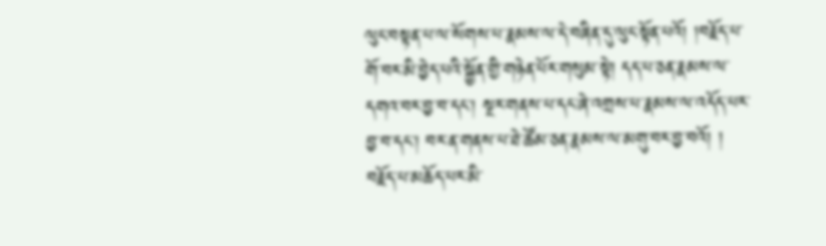ལུང་བསྟན་པ་ལ་སོགས་པ་རྣམས་ལ་དེ་བཞིན་དུ་ལུང་སྟོན་པའོ། །བརྗོད་པ་གོ་བར་མི་བྱེད་པའི་སྐྱོན་གྱི་གཉེན་པོར་གསུམ་སྟེ། དད་པ་ཅན་རྣམས་ལ་དགའ་བར་བྱ་བ་དང་། སྔར་གནས་པ་དང་ཞེ་འགྲས་པ་རྣམས་ལ་འདོད་པར་བྱ་བ་དང་། བར་ན་གནས་པ་ཐེ་ཚོམ་ཅན་རྣམས་ལ་མགུ་བར་བྱ་བའོ། །
བརྗོད་པ་མཆོད་པར་མི་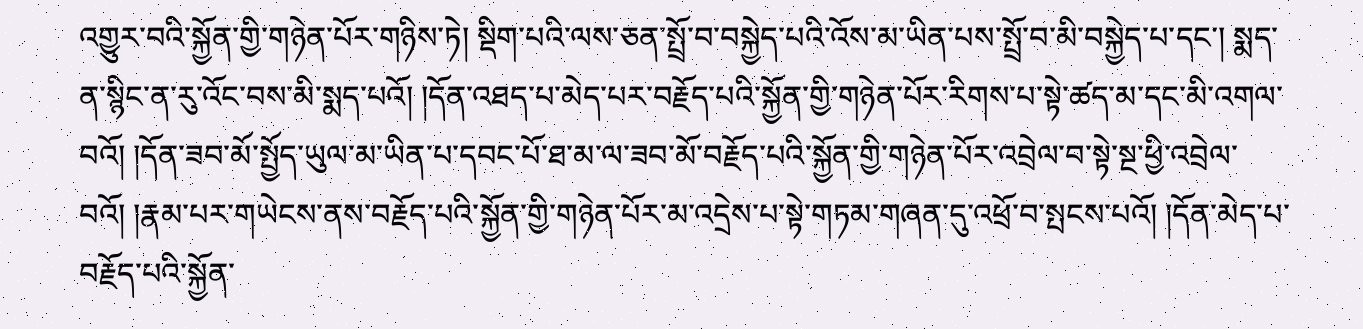འགྱུར་བའི་སྐྱོན་གྱི་གཉེན་པོར་གཉིས་ཏེ། སྡིག་པའི་ལས་ཅན་སྤྲོ་བ་བསྐྱེད་པའི་འོས་མ་ཡིན་པས་སྤྲོ་བ་མི་བསྐྱེད་པ་དང་། སྨད་ན་སྙིང་ན་རུ་འོང་བས་མི་སྨད་པའོ། །དོན་འཐད་པ་མེད་པར་བརྗོད་པའི་སྐྱོན་གྱི་གཉེན་པོར་རིགས་པ་སྟེ་ཚད་མ་དང་མི་འགལ་བའོ། །དོན་ཟབ་མོ་སྤྱོད་ཡུལ་མ་ཡིན་པ་དབང་པོ་ཐ་མ་ལ་ཟབ་མོ་བརྗོད་པའི་སྐྱོན་གྱི་གཉེན་པོར་འབྲེལ་བ་སྟེ་སྔ་ཕྱི་འབྲེལ་བའོ། །རྣམ་པར་གཡེངས་ནས་བརྗོད་པའི་སྐྱོན་གྱི་གཉེན་པོར་མ་འདྲེས་པ་སྟེ་གཏམ་གཞན་དུ་འཕྲོ་བ་སྤངས་པའོ། །དོན་མེད་པ་བརྗོད་པའི་སྐྱོན་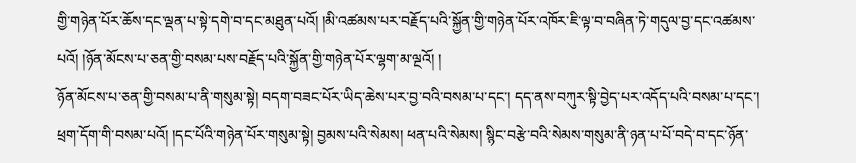གྱི་གཉེན་པོར་ཆོས་དང་ལྡན་པ་སྟེ་དགེ་བ་དང་མཐུན་པའོ། །མི་འཚམས་པར་བརྗོད་པའི་སྐྱོན་གྱི་གཉེན་པོར་འཁོར་ཇི་ལྟ་བ་བཞིན་ཏེ་གདུལ་བྱ་དང་འཚམས་པའོ། །ཉོན་མོངས་པ་ཅན་གྱི་བསམ་པས་བརྗོད་པའི་སྐྱོན་གྱི་གཉེན་པོར་ལྷག་མ་ལྔའོ། །
ཉོན་མོངས་པ་ཅན་གྱི་བསམ་པ་ནི་གསུམ་སྟེ། བདག་བཟང་པོར་ཡིད་ཆེས་པར་བྱ་བའི་བསམ་པ་དང་། དད་ནས་བཀུར་སྟི་བྱེད་པར་འདོད་པའི་བསམ་པ་དང་། ཕྲག་དོག་གི་བསམ་པའོ། །དང་པོའི་གཉེན་པོར་གསུམ་སྟེ། བྱམས་པའི་སེམས། ཕན་པའི་སེམས། སྙིང་བརྩེ་བའི་སེམས་གསུམ་ནི་ཉན་པ་པོ་བདེ་བ་དང་ཉོན་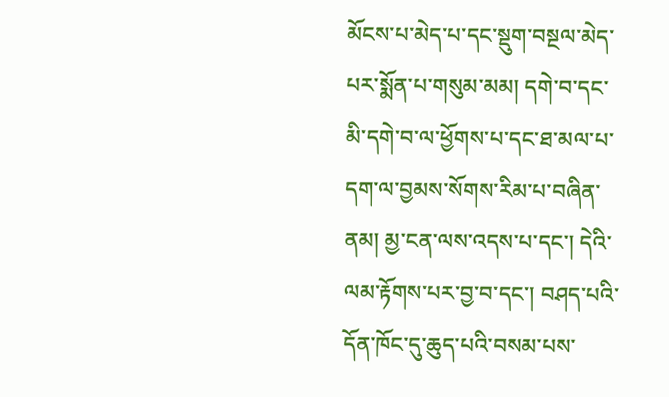མོངས་པ་མེད་པ་དང་སྡུག་བསྔལ་མེད་པར་སྨོན་པ་གསུམ་མམ། དགེ་བ་དང་མི་དགེ་བ་ལ་ཕྱོགས་པ་དང་ཐ་མལ་པ་དག་ལ་བྱམས་སོགས་རིམ་པ་བཞིན་ནམ། མྱ་ངན་ལས་འདས་པ་དང་། དེའི་ལམ་རྟོགས་པར་བྱ་བ་དང་། བཤད་པའི་དོན་ཁོང་དུ་ཆུད་པའི་བསམ་པས་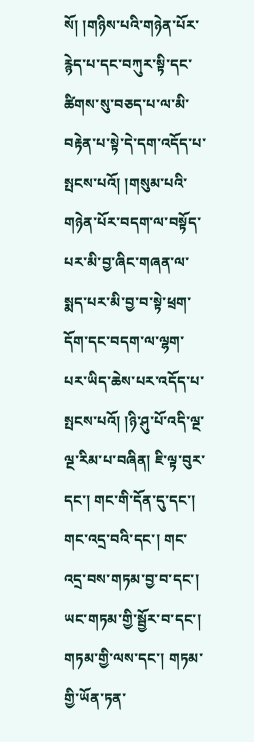སོ། །གཉིས་པའི་གཉེན་པོར་རྙེད་པ་དང་བཀུར་སྟི་དང་ཚིགས་སུ་བཅད་པ་ལ་མི་བརྟེན་པ་སྟེ་དེ་དག་འདོད་པ་སྤངས་པའོ། །གསུམ་པའི་གཉེན་པོར་བདག་ལ་བསྟོད་པར་མི་བྱ་ཞིང་གཞན་ལ་སྨད་པར་མི་བྱ་བ་སྟེ་ཕྲག་དོག་དང་བདག་ལ་ལྷག་པར་ཡིད་ཆེས་པར་འདོད་པ་སྤངས་པའོ། །ཉི་ཤུ་པོ་འདི་ལྔ་ལྔ་རིམ་པ་བཞིན། ཇི་ལྟ་བུར་དང་། གང་གི་དོན་དུ་དང་། གང་འདྲ་བའི་དང་། གང་འདྲ་བས་གཏམ་བྱ་བ་དང་། ཡང་གཏམ་གྱི་སྦྱོར་བ་དང་། གཏམ་གྱི་ལས་དང་། གཏམ་གྱི་ཡོན་ཏན་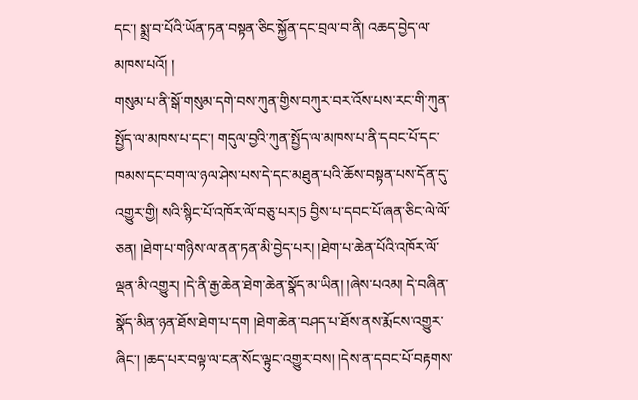དང་། སྨྲ་བ་པོའི་ཡོན་ཏན་བསྟན་ཅིང་སྐྱོན་དང་བྲལ་བ་ནི། འཆད་བྱེད་ལ་མཁས་པའོ། །
གསུམ་པ་ནི་སྒོ་གསུམ་དགེ་བས་ཀུན་གྱིས་བཀུར་བར་འོས་པས་རང་གི་ཀུན་སྤྱོད་ལ་མཁས་པ་དང་། གདུལ་བྱའི་ཀུན་སྤྱོད་ལ་མཁས་པ་ནི་དབང་པོ་དང་ཁམས་དང་བག་ལ་ཉལ་ཤེས་པས་དེ་དང་མཐུན་པའི་ཆོས་བསྟན་པས་དོན་དུ་འགྱུར་གྱི། སའི་སྙིང་པོ་འཁོར་ལོ་བཅུ་པར།5 བྱིས་པ་དབང་པོ་ཞན་ཅིང་ལེ་ལོ་ཅན། །ཐེག་པ་གཉིས་ལ་ནན་ཏན་མི་བྱེད་པར། །ཐེག་པ་ཆེན་པོའི་འཁོར་ལོ་ལྡན་མི་འགྱུར། །དེ་ནི་རྒྱ་ཆེན་ཐེག་ཆེན་སྣོད་མ་ཡིན། །ཞེས་པའམ། དེ་བཞིན་སྣོད་མིན་ཉན་ཐོས་ཐེག་པ་དག །ཐེག་ཆེན་བཤད་པ་ཐོས་ནས་རྨོངས་འགྱུར་ཞིང་། །ཆད་པར་བལྟ་ལ་ངན་སོང་ལྟུང་འགྱུར་བས། །དེས་ན་དབང་པོ་བརྟགས་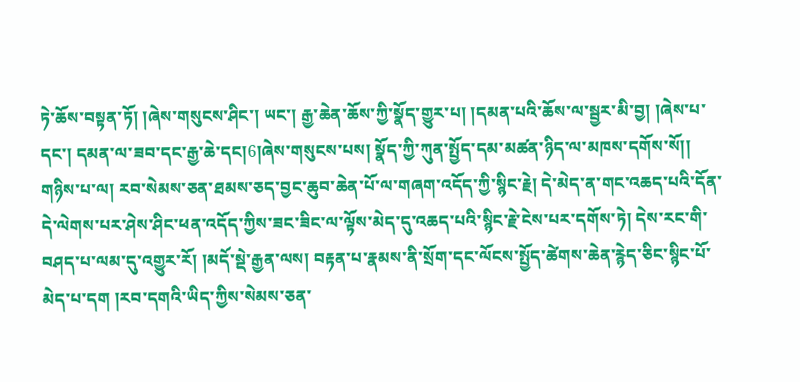ཏེ་ཆོས་བསྟན་ཏོ། །ཞེས་གསུངས་ཤིང་། ཡང་། རྒྱ་ཆེན་ཆོས་ཀྱི་སྣོད་གྱུར་པ། །དམན་པའི་ཆོས་ལ་སྦྱར་མི་བྱ། །ཞེས་པ་དང་། དམན་ལ་ཟབ་དང་རྒྱ་ཆེ་དང།6།ཞེས་གསུངས་པས། སྣོད་ཀྱི་ཀུན་སྤྱོད་དམ་མཚན་ཉིད་ལ་མཁས་དགོས་སོ།།
གཉིས་པ་ལ། རབ་སེམས་ཅན་ཐམས་ཅད་བྱང་ཆུབ་ཆེན་པོ་ལ་གཞག་འདོད་ཀྱི་སྙིང་རྗེ། དེ་མེད་ན་གང་འཆད་པའི་དོན་དེ་ལེགས་པར་ཤེས་ཤིང་ཕན་འདོད་ཀྱིས་ཟང་ཟིང་ལ་ལྟོས་མེད་དུ་འཆད་པའི་སྙིང་རྗེ་ངེས་པར་དགོས་ཏེ། དེས་རང་གི་བཤད་པ་ལམ་དུ་འགྱུར་རོ། །མདོ་སྡེ་རྒྱན་ལས། བརྟན་པ་རྣམས་ནི་སྲོག་དང་ལོངས་སྤྱོད་ཚེགས་ཆེན་རྙེད་ཅིང་སྙིང་པོ་མེད་པ་དག །རབ་དགའི་ཡིད་ཀྱིས་སེམས་ཅན་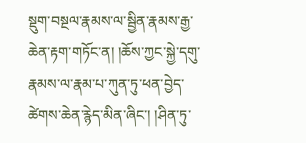སྡུག་བསྔལ་རྣམས་ལ་སྦྱིན་རྣམས་རྒྱ་ཆེན་རྟག་གཏོང་ན། །ཆོས་ཀྱང་སྐྱེ་དགུ་རྣམས་ལ་རྣམ་པ་ཀུན་ཏུ་ཕན་བྱེད་ཚེགས་ཆེན་རྙེད་མིན་ཞིང་། །ཤིན་ཏུ་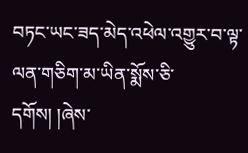བཏང་ཡང་ཟད་མེད་འཕེལ་འགྱུར་བ་ལྟ་ལན་གཅིག་མ་ཡིན་སྨོས་ཅི་དགོས། །ཞེས་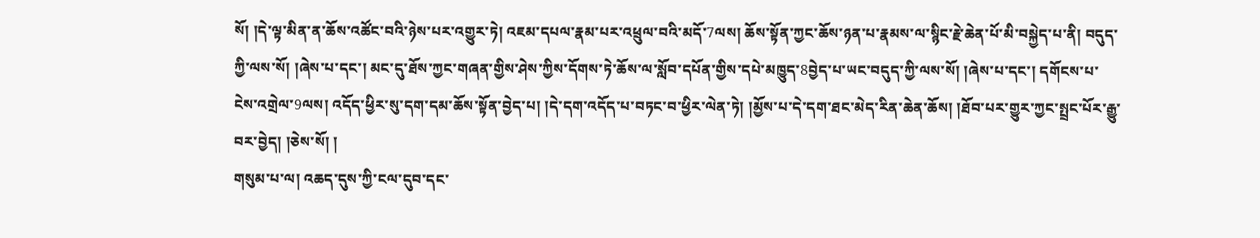སོ། །དེ་ལྟ་མིན་ན་ཆོས་འཚོང་བའི་ཉེས་པར་འགྱུར་ཏེ། འཇམ་དཔལ་རྣམ་པར་འཕྲུལ་བའི་མདོ་7ལས། ཆོས་སྟོན་ཀྱང་ཆོས་ཉན་པ་རྣམས་ལ་སྙིང་རྗེ་ཆེན་པོ་མི་བསྐྱེད་པ་ནི། བདུད་ཀྱི་ལས་སོ། །ཞེས་པ་དང་། མང་དུ་ཐོས་ཀྱང་གཞན་གྱིས་ཤེས་ཀྱིས་དོགས་ཏེ་ཆོས་ལ་སློབ་དཔོན་གྱིས་དཔེ་མཁྱུད་8བྱེད་པ་ཡང་བདུད་ཀྱི་ལས་སོ། །ཞེས་པ་དང་། དགོངས་པ་ངེས་འགྲེལ་9ལས། འདོད་ཕྱིར་སུ་དག་དམ་ཆོས་སྟོན་བྱེད་པ། །དེ་དག་འདོད་པ་བཏང་བ་ཕྱིར་ལེན་ཏེ། །མྱོས་པ་དེ་དག་ཐང་མེད་རིན་ཆེན་ཆོས། །ཐོབ་པར་གྱུར་ཀྱང་སྤྲང་པོར་རྒྱུ་བར་བྱེད། །ཅེས་སོ། །
གསུམ་པ་ལ། འཆད་དུས་ཀྱི་ངལ་དུབ་དང་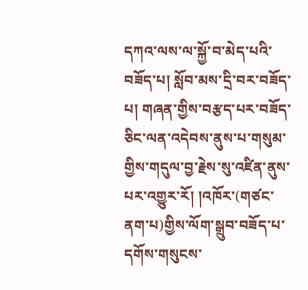དཀའ་ལས་ལ་སྐྱོ་བ་མེད་པའི་བཟོད་པ། སློབ་མས་དྲི་བར་བཟོད་པ། གཞན་གྱིས་བརྩད་པར་བཟོད་ཅིང་ལན་འདེབས་ནུས་པ་གསུམ་གྱིས་གདུལ་བྱ་རྗེས་སུ་འཛིན་ནུས་པར་འགྱུར་རོ། །འཁོར་(གཙང་ནག་པ)གྱིས་ལོག་སྒྲུབ་བཟོད་པ་དགོས་གསུངས་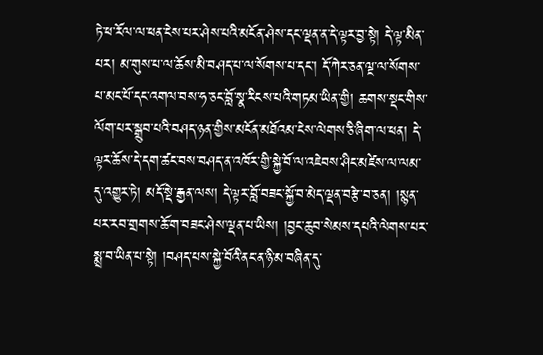ཏེ་ཕ་རོལ་ལ་ཕན་ངེས་པར་ཤེས་པའི་མངོན་ཤེས་དང་ལྡན་ན་དེ་ལྟར་བྱ་སྟེ། དེ་ལྟ་མིན་པར། མ་གུས་པ་ལ་ཆོས་མི་བཤད་པ་ལ་སོགས་པ་དང་། དོ་ཀེར་ཅན་ལྔ་ལ་སོགས་པ་མང་པོ་དང་འགལ་བས་ཧ་ཅང་བློ་སྣ་རིངས་པའི་གཏམ་ཡིན་གྱི། ཆགས་སྡང་གིས་ལོག་པར་སྒྲུབ་པའི་བཤད་ཉན་གྱིས་མངོན་མཐོའམ་ངེས་ལེགས་ཅི་ཞིག་ལ་ཕན། དེ་ལྟར་ཆོས་དེ་དག་ཚང་བས་བཤད་ན་འཁོར་གྱི་སྐྱེ་བོ་ལ་འཇེབས་ཤིང་མཛེས་ལ་ལམ་དུ་འགྱུར་ཏེ། མདོ་སྡེ་རྒྱན་ལས། དེ་ལྟར་བློ་བཟང་སྐྱོ་བ་མེད་ལྡན་བརྩེ་བ་ཅན། །སྙན་པར་རབ་གྲགས་ཆོ་ག་བཟང་ཤེས་ལྡན་པ་ཡིས། །བྱང་ཆུབ་སེམས་དཔའི་ལེགས་པར་སྨྲ་བ་ཡིན་པ་སྟེ། །བཤད་པས་སྐྱེ་བོའི་ནང་ན་ཉི་མ་བཞིན་དུ་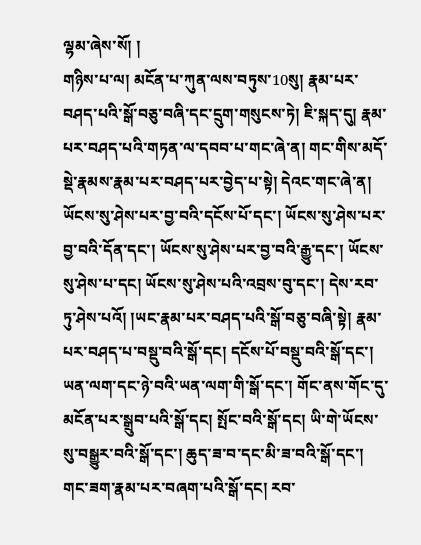ལྷམ་ཞེས་སོ། །
གཉིས་པ་ལ། མངོན་པ་ཀུན་ལས་བཏུས་10སུ། རྣམ་པར་བཤད་པའི་སྒོ་བཅུ་བཞི་དང་དྲུག་གསུངས་ཏེ། ཇི་སྐད་དུ། རྣམ་པར་བཤད་པའི་གཏན་ལ་དབབ་པ་གང་ཞེ་ན། གང་གིས་མདོ་སྡེ་རྣམས་རྣམ་པར་བཤད་པར་བྱེད་པ་སྟེ། དེའང་གང་ཞེ་ན། ཡོངས་སུ་ཤེས་པར་བྱ་བའི་དངོས་པོ་དང་། ཡོངས་སུ་ཤེས་པར་བྱ་བའི་དོན་དང་། ཡོངས་སུ་ཤེས་པར་བྱ་བའི་རྒྱུ་དང་། ཡོངས་སུ་ཤེས་པ་དང། ཡོངས་སུ་ཤེས་པའི་འབྲས་བུ་དང་། དེས་རབ་ཏུ་ཤེས་པའོ། །ཡང་རྣམ་པར་བཤད་པའི་སྒོ་བཅུ་བཞི་སྟེ། རྣམ་པར་བཤད་པ་བསྡུ་བའི་སྒོ་དང། དངོས་པོ་བསྡུ་བའི་སྒོ་དང་། ཡན་ལག་དང་ཉེ་བའི་ཡན་ལག་གི་སྒོ་དང་། གོང་ནས་གོང་དུ་མངོན་པར་སྒྲུབ་པའི་སྒོ་དང། སྤོང་བའི་སྒོ་དང། ཡི་གེ་ཡོངས་སུ་བསྒྱུར་བའི་སྒོ་དང་། ཆུད་ཟ་བ་དང་མི་ཟ་བའི་སྒོ་དང་། གང་ཟག་རྣམ་པར་བཞག་པའི་སྒོ་དང། རབ་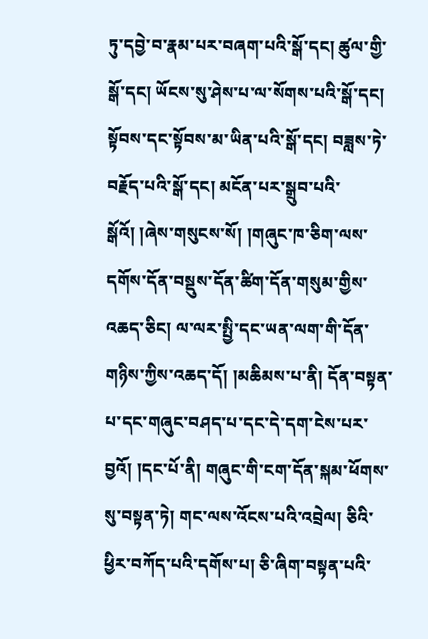ཏུ་དབྱེ་བ་རྣམ་པར་བཞག་པའི་སྒོ་དང། ཚུལ་གྱི་སྒོ་དང། ཡོངས་སུ་ཤེས་པ་ལ་སོགས་པའི་སྒོ་དང། སྟོབས་དང་སྟོབས་མ་ཡིན་པའི་སྒོ་དང། བཟླས་ཏེ་བརྗོད་པའི་སྒོ་དང། མངོན་པར་སྒྲུབ་པའི་སྒོའོ། །ཞེས་གསུངས་སོ། །གཞུང་ཁ་ཅིག་ལས་དགོས་དོན་བསྡུས་དོན་ཚིག་དོན་གསུམ་གྱིས་འཆད་ཅིང། ལ་ལར་སྤྱི་དང་ཡན་ལག་གི་དོན་གཉིས་ཀྱིས་འཆད་དོ། །མཆིམས་པ་ནི། དོན་བསྟན་པ་དང་གཞུང་བཤད་པ་དང་དེ་དག་ངེས་པར་བྱའོ། །དང་པོ་ནི། གཞུང་གི་ངག་དོན་སྐམ་ཕོགས་སུ་བསྟན་ཏེ། གང་ལས་འོངས་པའི་འབྲེལ། ཅིའི་ཕྱིར་བཀོད་པའི་དགོས་པ། ཅི་ཞིག་བསྟན་པའི་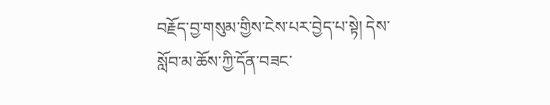བརྗོད་བྱ་གསུམ་གྱིས་ངེས་པར་བྱེད་པ་སྟེ། དེས་སློབ་མ་ཆོས་ཀྱི་དོན་བཟང་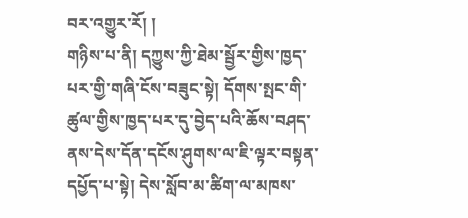བར་འགྱུར་རོ། །
གཉིས་པ་ནི། དཀྱུས་ཀྱི་ཐེམ་སྦྱོར་གྱིས་ཁྱད་པར་གྱི་གཞི་ངོས་བཟུང་སྟེ། དོགས་སྤང་གི་ཚུལ་གྱིས་ཁྱད་པར་དུ་བྱེད་པའི་ཆོས་བཤད་ནས་དེས་དོན་དངོས་ཤུགས་ལ་ཇི་ལྟར་བསྟན་དཔྱོད་པ་སྟེ། དེས་སློབ་མ་ཚིག་ལ་མཁས་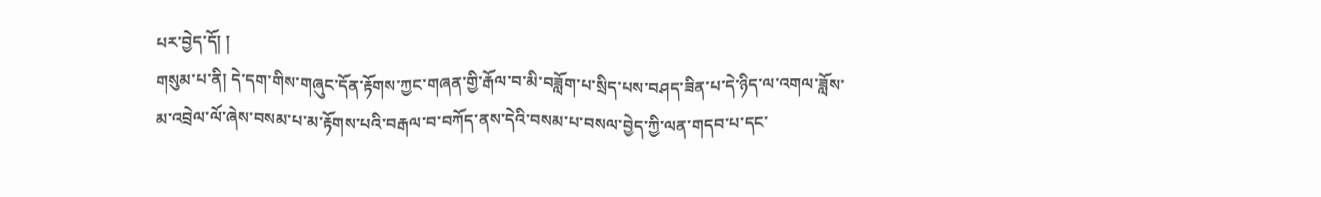པར་བྱེད་དོ། །
གསུམ་པ་ནི། དེ་དག་གིས་གཞུང་དོན་རྟོགས་ཀྱང་གཞན་གྱི་རྒོལ་བ་མི་བཟློག་པ་སྲིད་པས་བཤད་ཟིན་པ་དེ་ཉིད་ལ་འགལ་ཟློས་མ་འབྲེལ་ལོ་ཞེས་བསམ་པ་མ་རྟོགས་པའི་བརྒལ་བ་བཀོད་ནས་དེའི་བསམ་པ་བསལ་བྱེད་ཀྱི་ལན་གདབ་པ་དང་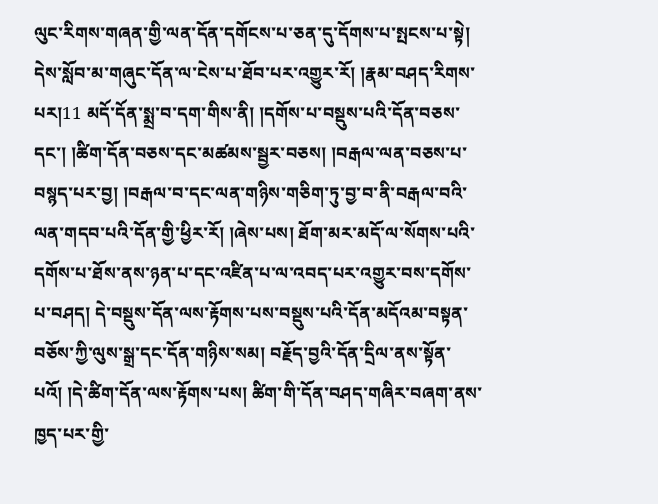ལུང་རིགས་གཞན་གྱི་ལན་དོན་དགོངས་པ་ཅན་དུ་དོགས་པ་སྤངས་པ་སྟེ། དེས་སློབ་མ་གཞུང་དོན་ལ་ངེས་པ་ཐོབ་པར་འགྱུར་རོ། །རྣམ་བཤད་རིགས་པར།11 མདོ་དོན་སྨྲ་བ་དག་གིས་ནི། །དགོས་པ་བསྡུས་པའི་དོན་བཅས་དང་། །ཚིག་དོན་བཅས་དང་མཚམས་སྦྱར་བཅས། །བརྒལ་ལན་བཅས་པ་བསྙད་པར་བྱ། །བརྒལ་བ་དང་ལན་གཉིས་གཅིག་ཏུ་བྱ་བ་ནི་བརྒལ་བའི་ལན་གདབ་པའི་དོན་གྱི་ཕྱིར་རོ། །ཞེས་པས། ཐོག་མར་མདོ་ལ་སོགས་པའི་དགོས་པ་ཐོས་ནས་ཉན་པ་དང་འཛིན་པ་ལ་འབད་པར་འགྱུར་བས་དགོས་པ་བཤད། དེ་བསྡུས་དོན་ལས་རྟོགས་པས་བསྡུས་པའི་དོན་མདོའམ་བསྟན་བཅོས་ཀྱི་ལུས་སྒྲ་དང་དོན་གཉིས་སམ། བརྗོད་བྱའི་དོན་དྲིལ་ནས་སྟོན་པའོ། །དེ་ཚིག་དོན་ལས་རྟོགས་པས། ཚིག་གི་དོན་བཤད་གཞིར་བཞག་ནས་ཁྱད་པར་གྱི་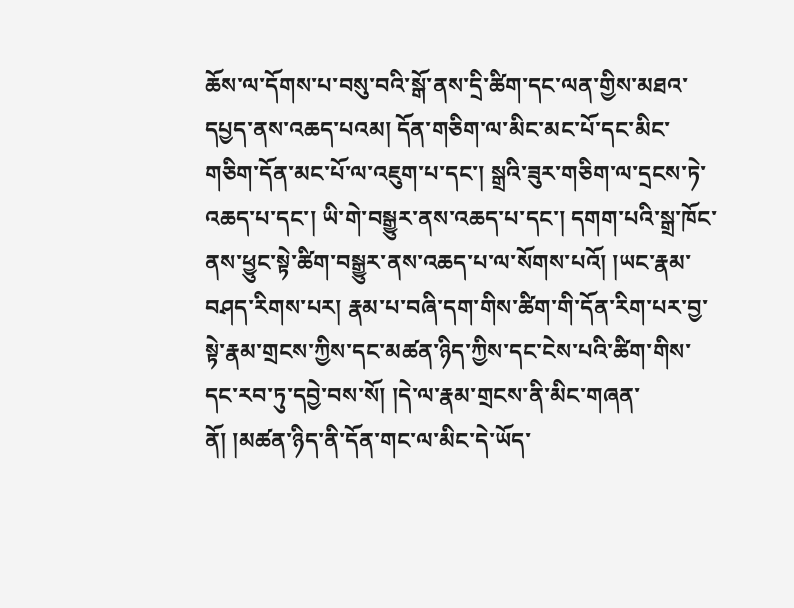ཆོས་ལ་དོགས་པ་བསུ་བའི་སྒོ་ནས་དྲི་ཚིག་དང་ལན་གྱིས་མཐའ་དཔྱད་ནས་འཆད་པའམ། དོན་གཅིག་ལ་མིང་མང་པོ་དང་མིང་གཅིག་དོན་མང་པོ་ལ་འཇུག་པ་དང་། སྒྲའི་ཟུར་གཅིག་ལ་དྲངས་ཏེ་འཆད་པ་དང་། ཡི་གེ་བསྒྱུར་ནས་འཆད་པ་དང་། དགག་པའི་སྒྲ་ཁོང་ནས་ཕྱུང་སྟེ་ཚིག་བསྒྱུར་ནས་འཆད་པ་ལ་སོགས་པའོ། །ཡང་རྣམ་བཤད་རིགས་པར། རྣམ་པ་བཞི་དག་གིས་ཚིག་གི་དོན་རིག་པར་བྱ་སྟེ་རྣམ་གྲངས་ཀྱིས་དང་མཚན་ཉིད་ཀྱིས་དང་ངེས་པའི་ཚིག་གིས་དང་རབ་ཏུ་དབྱེ་བས་སོ། །དེ་ལ་རྣམ་གྲངས་ནི་མིང་གཞན་ནོ། །མཚན་ཉིད་ནི་དོན་གང་ལ་མིང་དེ་ཡོད་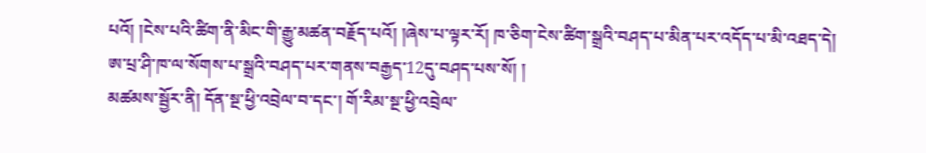པའོ། །ངེས་པའི་ཚིག་ནི་མིང་གི་རྒྱུ་མཚན་བརྗོད་པའོ། །ཞེས་པ་ལྟར་རོ། ཁ་ཅིག་ངེས་ཚིག་སྒྲའི་བཤད་པ་མིན་པར་འདོད་པ་མི་འཐད་དེ། ཨ་པྲ་ཤི་ཁ་ལ་སོགས་པ་སྒྲའི་བཤད་པར་གནས་བརྒྱད་12དུ་བཤད་པས་སོ། །
མཚམས་སྦྱོར་ནི། དོན་སྔ་ཕྱི་འབྲེལ་བ་དང་། གོ་རིམ་སྔ་ཕྱི་འབྲེལ་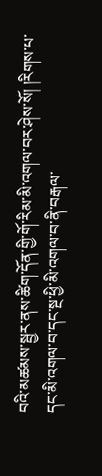བའི་མཚམས་སྦྱར་ནས་ཚིག་དོན་གྱི་གོ་རིམ་མི་འགལ་བར་ཤེས་སོ། །རིགས་པ་དང་མི་འགལ་བ་དང་སྔ་ཕྱི་མི་འགལ་བ་ནི་བརྒལ་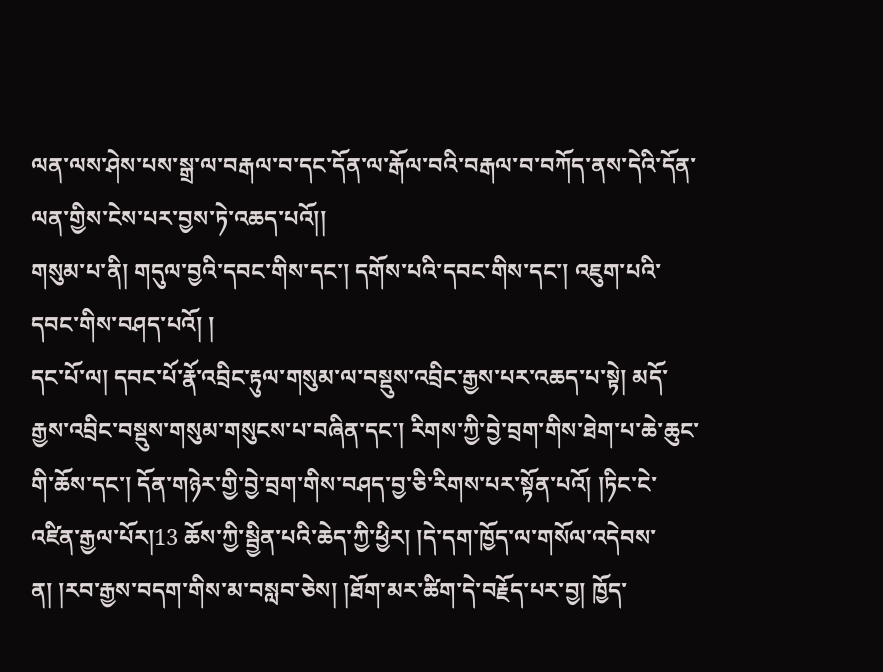ལན་ལས་ཤེས་པས་སྒྲ་ལ་བརྒལ་བ་དང་དོན་ལ་རྒོལ་བའི་བརྒལ་བ་བཀོད་ནས་དེའི་དོན་ལན་གྱིས་ངེས་པར་བྱས་ཏེ་འཆད་པའོ།།
གསུམ་པ་ནི། གདུལ་བྱའི་དབང་གིས་དང་། དགོས་པའི་དབང་གིས་དང་། འཇུག་པའི་དབང་གིས་བཤད་པའོ། །
དང་པོ་ལ། དབང་པོ་རྣོ་འབྲིང་རྟུལ་གསུམ་ལ་བསྡུས་འབྲིང་རྒྱས་པར་འཆད་པ་སྟེ། མདོ་རྒྱས་འབྲིང་བསྡུས་གསུམ་གསུངས་པ་བཞིན་དང་། རིགས་ཀྱི་བྱེ་བྲག་གིས་ཐེག་པ་ཆེ་ཆུང་གི་ཆོས་དང་། དོན་གཉེར་གྱི་བྱེ་བྲག་གིས་བཤད་བྱ་ཅི་རིགས་པར་སྟོན་པའོ། །ཏིང་ངེ་འཛིན་རྒྱལ་པོར།13 ཆོས་ཀྱི་སྦྱིན་པའི་ཆེད་ཀྱི་ཕྱིར། །དེ་དག་ཁྱོད་ལ་གསོལ་འདེབས་ན། །རབ་རྒྱས་བདག་གིས་མ་བསླབ་ཅེས། །ཐོག་མར་ཚིག་དེ་བརྗོད་པར་བྱ། ཁྱོད་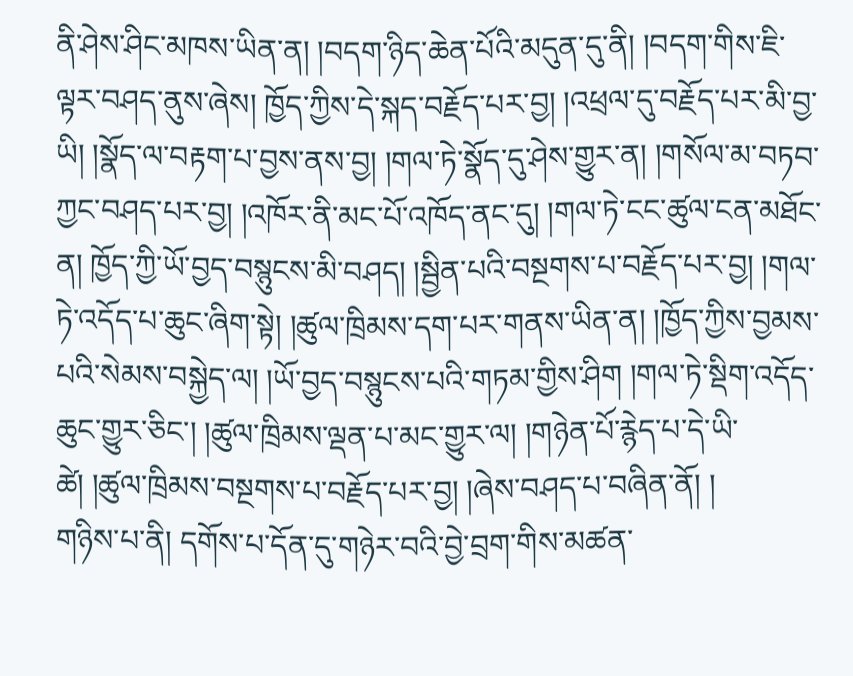ནི་ཤེས་ཤིང་མཁས་ཡིན་ན། །བདག་ཉིད་ཆེན་པོའི་མདུན་དུ་ནི། །བདག་གིས་ཇི་ལྟར་བཤད་ནུས་ཞེས། ཁྱོད་ཀྱིས་དེ་སྐད་བརྗོད་པར་བྱ། །འཕྲལ་དུ་བརྗོད་པར་མི་བྱ་ཡི། །སྣོད་ལ་བརྟག་པ་བྱས་ནས་བྱ། །གལ་ཏེ་སྣོད་དུ་ཤེས་གྱུར་ན། །གསོལ་མ་བཏབ་ཀྱང་བཤད་པར་བྱ། །འཁོར་ནི་མང་པོ་འཁོད་ནང་དུ། །གལ་ཏེ་ངང་ཚུལ་ངན་མཐོང་ན། ཁྱོད་ཀྱི་ཡོ་བྱད་བསྙུངས་མི་བཤད། །སྦྱིན་པའི་བསྔགས་པ་བརྗོད་པར་བྱ། །གལ་ཏེ་འདོད་པ་ཆུང་ཞིག་སྟེ། །ཚུལ་ཁྲིམས་དག་པར་གནས་ཡིན་ན། །ཁྱོད་ཀྱིས་བྱམས་པའི་སེམས་བསྐྱེད་ལ། །ཡོ་བྱད་བསྙུངས་པའི་གཏམ་གྱིས་ཤིག །གལ་ཏེ་སྡིག་འདོད་ཆུང་གྱུར་ཅིང་། །ཚུལ་ཁྲིམས་ལྡན་པ་མང་གྱུར་ལ། །གཉེན་པོ་རྙེད་པ་དེ་ཡི་ཚེ། །ཚུལ་ཁྲིམས་བསྔགས་པ་བརྗོད་པར་བྱ། །ཞེས་བཤད་པ་བཞིན་ནོ། །
གཉིས་པ་ནི། དགོས་པ་དོན་དུ་གཉེར་བའི་བྱེ་བྲག་གིས་མཚན་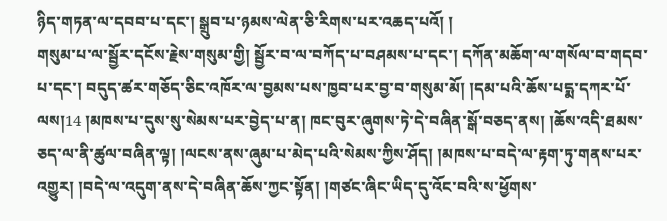ཉིད་གཏན་ལ་དབབ་པ་དང་། སྒྲུབ་པ་ཉམས་ལེན་ཅི་རིགས་པར་འཆད་པའོ། །
གསུམ་པ་ལ་སྦྱོར་དངོས་རྗེས་གསུམ་གྱི། སྦྱོར་བ་ལ་བཀོད་པ་བཤམས་པ་དང་། དཀོན་མཆོག་ལ་གསོལ་བ་གདབ་པ་དང་། བདུད་ཚར་གཅོད་ཅིང་འཁོར་ལ་བྱམས་པས་ཁྱབ་པར་བྱ་བ་གསུམ་མོ། །དམ་པའི་ཆོས་པདྨ་དཀར་པོ་ལས།14 །མཁས་པ་དུས་སུ་སེམས་པར་བྱེད་པ་ན། ཁང་བུར་ཞུགས་ཏེ་དེ་བཞིན་སྒོ་བཅད་ནས། །ཆོས་འདི་ཐམས་ཅད་ལ་ནི་ཚུལ་བཞིན་ལྟ། །ལངས་ནས་ཞུམ་པ་མེད་པའི་སེམས་ཀྱིས་ཤོད། །མཁས་པ་བདེ་ལ་རྟག་ཏུ་གནས་པར་འགྱུར། །བདེ་ལ་འདུག་ནས་དེ་བཞིན་ཆོས་ཀྱང་སྟོན། །གཙང་ཞིང་ཡིད་དུ་འོང་བའི་ས་ཕྱོགས་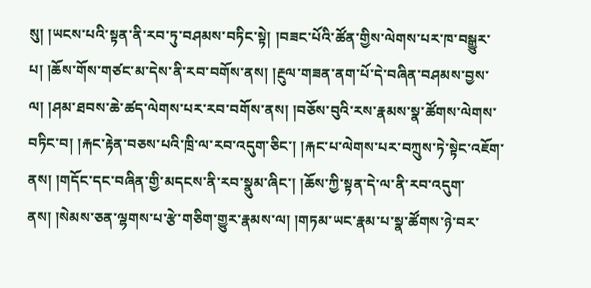སུ། །ཡངས་པའི་སྟན་ནི་རབ་ཏུ་བཤམས་བཏིང་སྟེ། །བཟང་པོའི་ཚོན་གྱིས་ལེགས་པར་ཁ་བསྒྱུར་པ། །ཆོས་གོས་གཙང་མ་དེས་ནི་རབ་བགོས་ནས། །རྔུལ་གཟན་ནག་པོ་དེ་བཞིན་བཤམས་བྱས་ལ། །ཤམ་ཐབས་ཆེ་ཚད་ལེགས་པར་རབ་བགོས་ནས། །བཅོས་བུའི་རས་རྣམས་སྣ་ཚོགས་ལེགས་བཏིང་བ། །རྐང་རྟེན་བཅས་པའི་ཁྲི་ལ་རབ་འདུག་ཅིང་། །རྐང་པ་ལེགས་པར་བཀྲུས་ཏེ་སྟེང་འཇོག་ནས། །གདོང་དང་བཞིན་གྱི་མདངས་ནི་རབ་སྣུམ་ཞིང་། །ཆོས་ཀྱི་སྟན་དེ་ལ་ནི་རབ་འདུག་ནས། །སེམས་ཅན་ལྷགས་པ་རྩེ་གཅིག་གྱུར་རྣམས་ལ། །གཏམ་ཡང་རྣམ་པ་སྣ་ཚོགས་ཉེ་བར་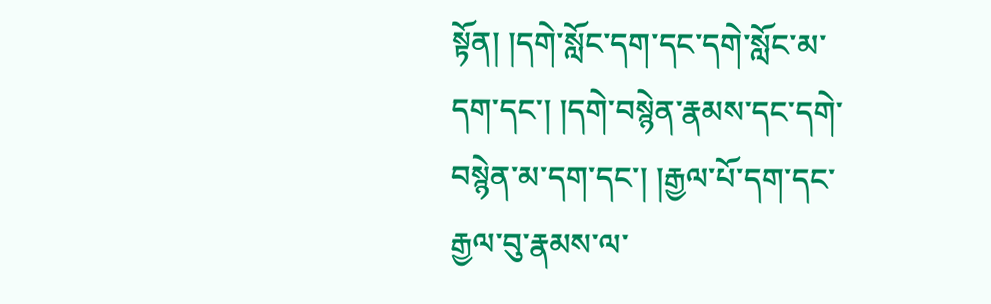སྟོན། །དགེ་སློང་དག་དང་དགེ་སློང་མ་དག་དང་། །དགེ་བསྙེན་རྣམས་དང་དགེ་བསྙེན་མ་དག་དང་། །རྒྱལ་པོ་དག་དང་རྒྱལ་བུ་རྣམས་ལ་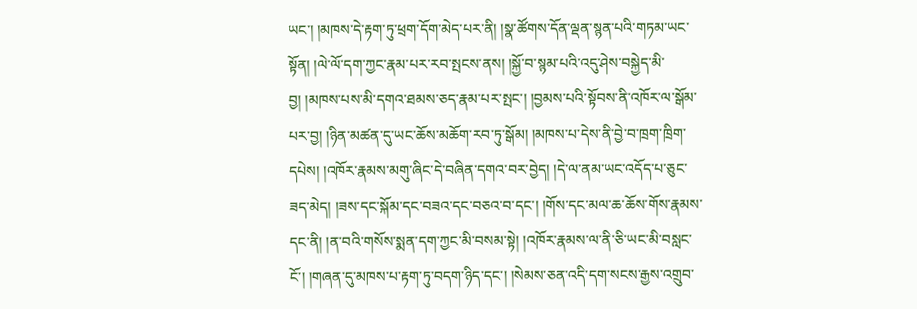ཡང་། །མཁས་དེ་རྟག་ཏུ་ཕྲག་དོག་མེད་པར་ནི། །སྣ་ཚོགས་དོན་ལྡན་སྙན་པའི་གཏམ་ཡང་སྟོན། །ལེ་ལོ་དག་ཀྱང་རྣམ་པར་རབ་སྤངས་ནས། །སྐྱོ་བ་སྙམ་པའི་འདུ་ཤེས་བསྐྱེད་མི་བྱ། །མཁས་པས་མི་དགའ་ཐམས་ཅད་རྣམ་པར་སྤང་། །བྱམས་པའི་སྟོབས་ནི་འཁོར་ལ་སྒོམ་པར་བྱ། །ཉིན་མཚན་དུ་ཡང་ཆོས་མཆོག་རབ་ཏུ་སྒོམ། །མཁས་པ་དེས་ནི་བྱེ་བ་ཁྲག་ཁྲིག་དཔེས། །འཁོར་རྣམས་མགུ་ཞིང་དེ་བཞིན་དགའ་བར་བྱེད། །དེ་ལ་ནམ་ཡང་འདོད་པ་ཅུང་ཟད་མེད། །ཟས་དང་སྐོམ་དང་བཟའ་དང་བཅའ་བ་དང་། །གོས་དང་མལ་ཆ་ཆོས་གོས་རྣམས་དང་ནི། །ན་བའི་གསོས་སྨན་དག་ཀྱང་མི་བསམ་སྟེ། །འཁོར་རྣམས་ལ་ནི་ཅི་ཡང་མི་བསླང་ངོ་། །གཞན་དུ་མཁས་པ་རྟག་ཏུ་བདག་ཉིད་དང་། །སེམས་ཅན་འདི་དག་སངས་རྒྱས་འགྲུབ་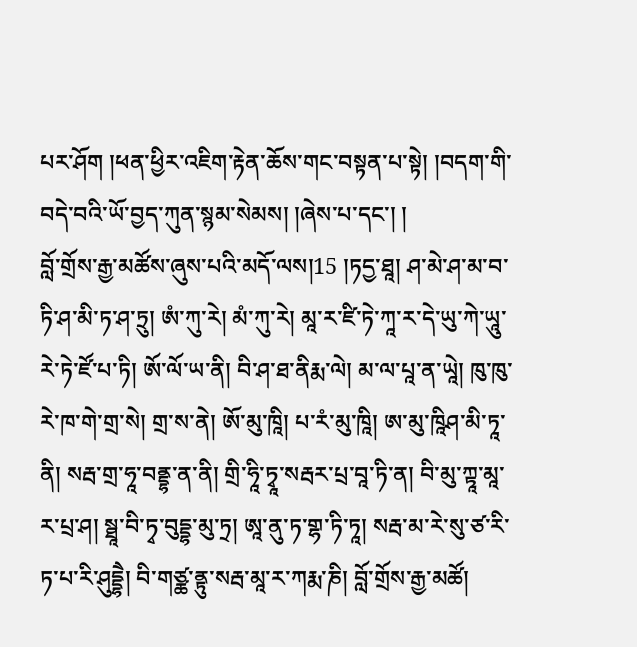པར་ཤོག །ཕན་ཕྱིར་འཇིག་རྟེན་ཆོས་གང་བསྟན་པ་སྟེ། །བདག་གི་བདེ་བའི་ཡོ་བྱད་ཀུན་སྙམ་སེམས། །ཞེས་པ་དང་། །
བློ་གྲོས་རྒྱ་མཚོས་ཞུས་པའི་མདོ་ལས།15 །ཏདྱ་ཐཱ། ཤ་མེ་ཤ་མ་བ་ཏི་ཤ་མི་ཏ་ཤ་ཏྲུ། ཨཾ་ཀུ་རེ། མཾ་ཀུ་རེ། མཱ་ར་ཛི་ཏེ་ཀཱ་ར་དེ་ཡུ་ཀེ་ཡཱུ་རེ་ཏེ་ཛོ་པ་ཏི། ཨོ་ལོ་ཡ་ནི། བི་ཤ་ཐ་ནིརྨ་ལེ། མ་ལ་པཱ་ན་ཡཱེ། ཁུ་ཁུ་རེ་ཁ་གེ་གྲ་སེ། གྲ་ས་ནེ། ཨོ་མུ་ཁཱི། པ་རཾ་མུ་ཁཱི། ཨ་མུ་ཁཱིཤ་མི་ཏཱ་ནི། སརྦ་གྲ་ཧཱ་བནྡྷ་ན་ནི། གྲི་ཧཱི་ཏྭཱ་སརྦར་པྲ་བཱ་ཏི་ན། བི་མུ་ཀྟཱ་མཱ་ར་པྲ་ཤ། སྠཱ་བི་ཏྭ་བུདྡྷ་མུ་ཏྲ། ཨཱ་ནུ་ཏ་གྷ་ཏི་ཏཱ། སརྦ་མ་རེ་སུ་ཙ་རི་ཏ་པ་རི་ཤུདྡྷཻ། བི་གཙྪ་ནྟུ་སརྦ་མཱ་ར་ཀརྨ་ཎི། བློ་གྲོས་རྒྱ་མཚོ།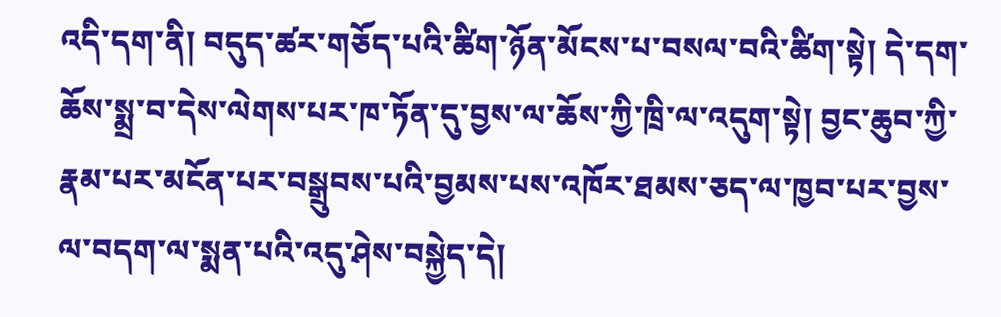འདི་དག་ནི། བདུད་ཚར་གཅོད་པའི་ཚིག་ཉོན་མོངས་པ་བསལ་བའི་ཚིག་སྟེ། དེ་དག་ཆོས་སྨྲ་བ་དེས་ལེགས་པར་ཁ་ཏོན་དུ་བྱས་ལ་ཆོས་ཀྱི་ཁྲི་ལ་འདུག་སྟེ། བྱང་ཆུབ་ཀྱི་རྣམ་པར་མངོན་པར་བསྒྲུབས་པའི་བྱམས་པས་འཁོར་ཐམས་ཅད་ལ་ཁྱབ་པར་བྱས་ལ་བདག་ལ་སྨན་པའི་འདུ་ཤེས་བསྐྱེད་དེ།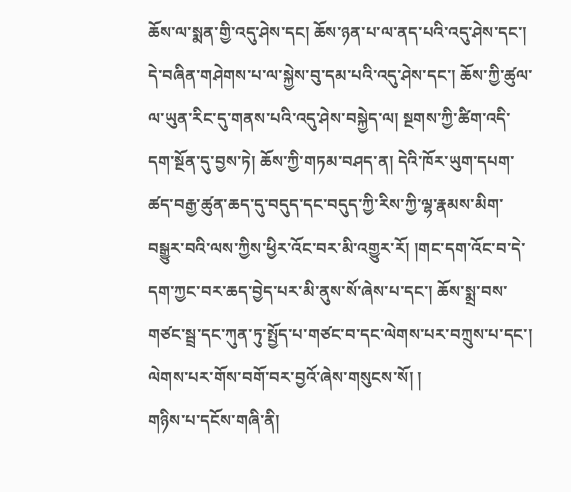ཆོས་ལ་སྨན་གྱི་འདུ་ཤེས་དང། ཆོས་ཉན་པ་ལ་ནད་པའི་འདུ་ཤེས་དང་། དེ་བཞིན་གཤེགས་པ་ལ་སྐྱེས་བུ་དམ་པའི་འདུ་ཤེས་དང་། ཆོས་ཀྱི་ཚུལ་ལ་ཡུན་རིང་དུ་གནས་པའི་འདུ་ཤེས་བསྐྱེད་ལ། སྔགས་ཀྱི་ཚིག་འདི་དག་སྔོན་དུ་བྱས་ཏེ། ཆོས་ཀྱི་གཏམ་བཤད་ན། དེའི་ཁོར་ཡུག་དཔག་ཚད་བརྒྱ་ཚུན་ཆད་དུ་བདུད་དང་བདུད་ཀྱི་རིས་ཀྱི་ལྷ་རྣམས་མིག་བསྒྱུར་བའི་ལས་ཀྱིས་ཕྱིར་འོང་བར་མི་འགྱུར་རོ། །གང་དག་འོང་བ་དེ་དག་ཀྱང་བར་ཆད་བྱེད་པར་མི་ནུས་སོ་ཞེས་པ་དང་། ཆོས་སྨྲ་བས་གཙང་སྦྲ་དང་ཀུན་ཏུ་སྤྱོད་པ་གཙང་བ་དང་ལེགས་པར་བཀྲུས་པ་དང་། ལེགས་པར་གོས་བགོ་བར་བྱའོ་ཞེས་གསུངས་སོ། །
གཉིས་པ་དངོས་གཞི་ནི།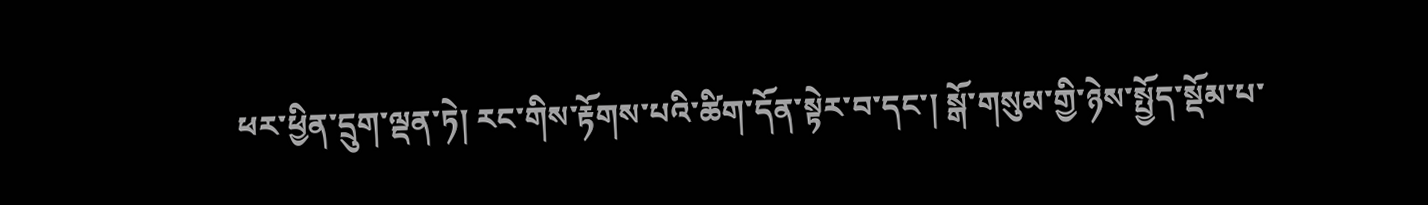ཕར་ཕྱིན་དྲུག་ལྡན་ཏེ། རང་གིས་རྟོགས་པའི་ཚིག་དོན་སྟེར་བ་དང་། སྒོ་གསུམ་གྱི་ཉེས་སྤྱོད་སྡོམ་པ་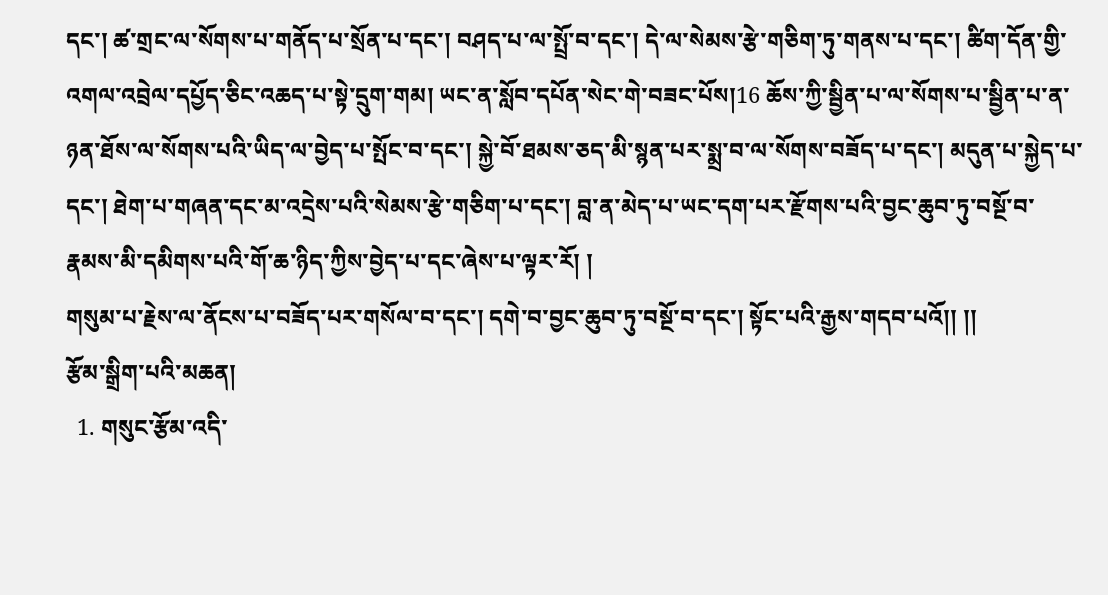དང་། ཚ་གྲང་ལ་སོགས་པ་གནོད་པ་སྲོན་པ་དང་། བཤད་པ་ལ་སྤྲོ་བ་དང་། དེ་ལ་སེམས་རྩེ་གཅིག་ཏུ་གནས་པ་དང་། ཚིག་དོན་གྱི་འགལ་འབྲེལ་དཔྱོད་ཅིང་འཆད་པ་སྟེ་དྲུག་གམ། ཡང་ན་སློབ་དཔོན་སེང་གེ་བཟང་པོས།16 ཆོས་ཀྱི་སྦྱིན་པ་ལ་སོགས་པ་སྦྱིན་པ་ན་ཉན་ཐོས་ལ་སོགས་པའི་ཡིད་ལ་བྱེད་པ་སྤོང་བ་དང་། སྐྱེ་བོ་ཐམས་ཅད་མི་སྙན་པར་སྨྲ་བ་ལ་སོགས་བཟོད་པ་དང་། མདུན་པ་སྐྱེད་པ་དང་། ཐེག་པ་གཞན་དང་མ་འདྲེས་པའི་སེམས་རྩེ་གཅིག་པ་དང་། བླ་ན་མེད་པ་ཡང་དག་པར་རྫོགས་པའི་བྱང་ཆུབ་ཏུ་བསྔོ་བ་རྣམས་མི་དམིགས་པའི་གོ་ཆ་ཉིད་ཀྱིས་བྱེད་པ་དང་ཞེས་པ་ལྟར་རོ། །
གསུམ་པ་རྗེས་ལ་ནོངས་པ་བཟོད་པར་གསོལ་བ་དང་། དགེ་བ་བྱང་ཆུབ་ཏུ་བསྔོ་བ་དང་། སྟོང་པའི་རྒྱས་གདབ་པའོ།། །།
རྩོམ་སྒྲིག་པའི་མཆན།
  1. གསུང་རྩོམ་འདི་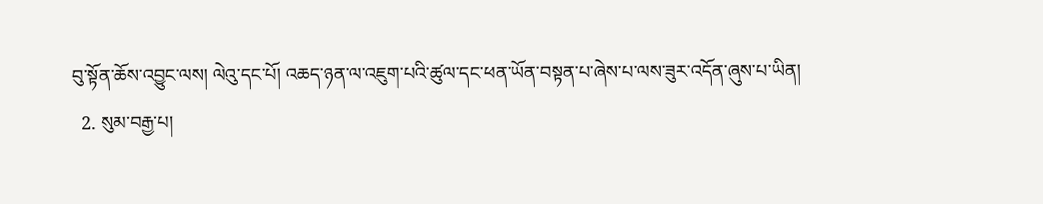བུ་སྟོན་ཆོས་འབྱུང་ལས། ལེའུ་དང་པོ། འཆད་ཉན་ལ་འཇུག་པའི་ཚུལ་དང་ཕན་ཡོན་བསྟན་པ་ཞེས་པ་ལས་ཟུར་འདོན་ཞུས་པ་ཡིན།
  2. སུམ་བརྒྱ་པ།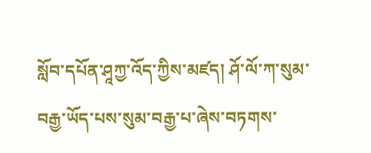སློབ་དཔོན་ཤཱཀྱ་འོད་ཀྱིས་མཛད། ཤོ་ལོ་ཀ་སུམ་བརྒྱ་ཡོད་པས་སུམ་བརྒྱ་པ་ཞེས་བཏགས་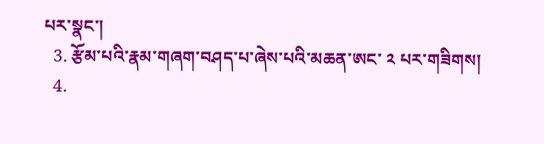པར་སྣང་།
  3. རྩོམ་པའི་རྣམ་གཞག་བཤད་པ་ཞེས་པའི་མཆན་ཨང་ ༢ པར་གཟིགས།
  4.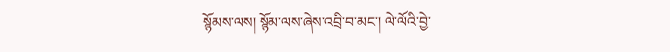སྙོམས་ལས། སྙོམ་ལས་ཞེས་འབྲི་བ་མང་། ལེ་ལོའི་བྱེ་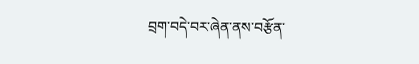བྲག་བདེ་བར་ཞེན་ནས་བརྩོན་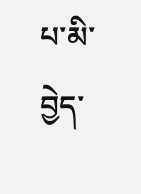པ་མི་བྱེད་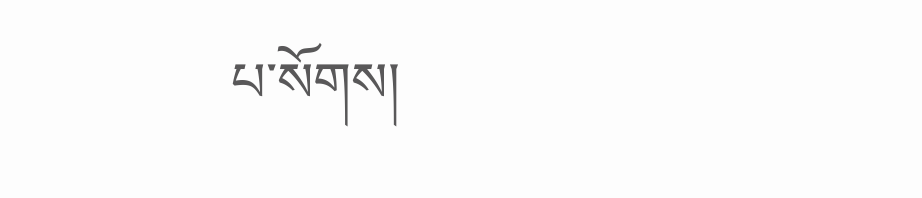པ་སོགས།